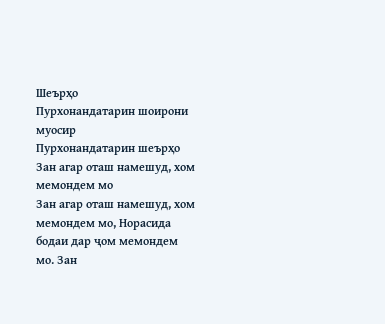Шеърҳо
Пурхонандатарин шоирони муосир
Пурхонандатарин шеърҳо
Зан агар оташ намешуд, хом мемондем мо
Зан агар оташ намешуд, хом мемондем мо, Норасида бодаи дар ҷом мемондем мо. Зан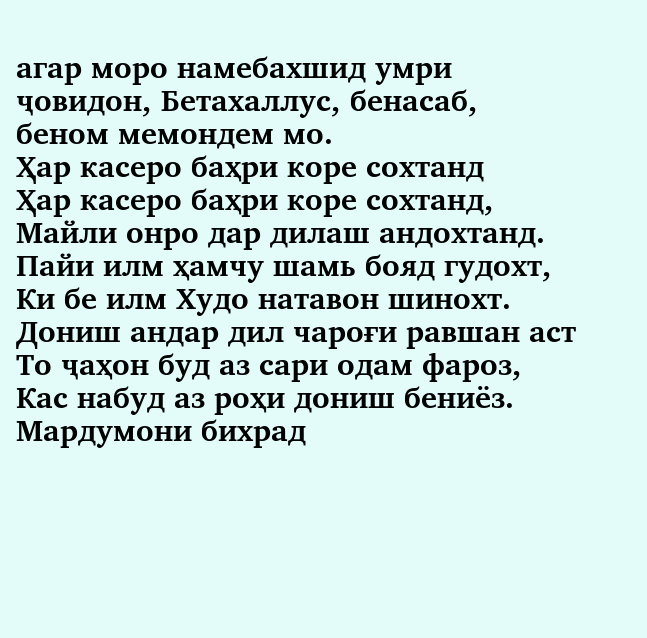агар моро намебахшид умри ҷовидон, Бетахаллус, бенасаб, беном мемондем мо.
Ҳар касеро баҳри коре сохтанд
Ҳар касеро баҳри коре сохтанд, Майли онро дар дилаш андохтанд. Пайи илм ҳамчу шамь бояд гудохт, Ки бе илм Худо натавон шинохт.
Дониш андар дил чароғи равшан аст
То ҷаҳон буд аз сари одам фароз, Кас набуд аз роҳи дониш бениёз. Мардумони бихрад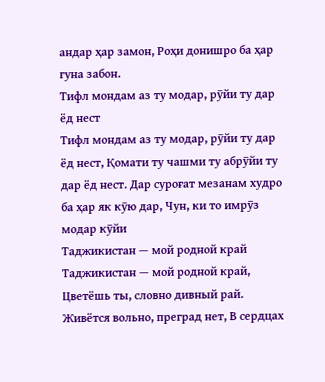андар ҳар замон, Роҳи донишро ба ҳар гуна забон.
Тифл мондам аз ту модар, рӯйи ту дар ёд нест
Тифл мондам аз ту модар, рӯйи ту дар ёд нест, Қомати ту чашми ту абрӯйи ту дар ёд нест. Дар суроғат мезанам худро ба ҳар як кӯю дар, Чун, ки то имрӯз модар кӯйи
Таджикистан — мой родной край
Таджикистан — мой родной край, Цветёшь ты, словно дивный рай. Живётся вольно, преград нет, В сердцах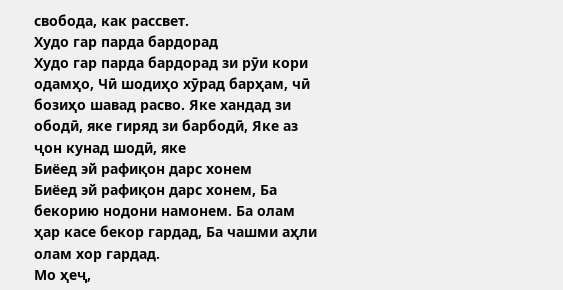свобода, как рассвет.
Худо гар парда бардорад
Худо гар парда бардорад зи рӯи кори одамҳо, Чӣ шодиҳо хӯрад барҳам, чӣ бозиҳо шавад расво. Яке хандад зи ободӣ, яке гиряд зи барбодӣ, Яке аз ҷон кунад шодӣ, яке
Биёед эй рафиқон дарс хонем
Биёед эй рафиқон дарс хонем, Ба бекорию нодони намонем. Ба олам ҳар касе бекор гардад, Ба чашми аҳли олам хор гардад.
Мо ҳеҷ,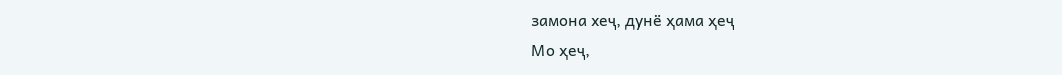замона хеҷ, дунё ҳама ҳеҷ
Мо ҳеҷ,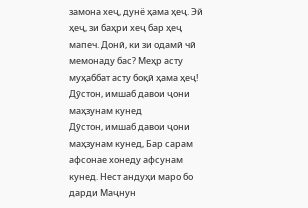замона хеҷ, дунё ҳама ҳеҷ. Эй ҳеҷ, зи баҳри хеҷ бар ҳеҷ мапеч. Донӣ, ки зи одамӣ чӣ мемонаду бас? Меҳр асту муҳаббат асту боқӣ ҳама ҳеҷ!
Дӯстон, имшаб давои ҷони маҳзунам кунед
Дӯстон, имшаб давои ҷони маҳзунам кунед, Бар сарам афсонае хонеду афсунам кунед. Нест андуҳи маро бо дарди Маҷнун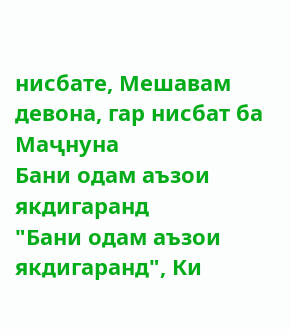нисбате, Мешавам девона, гар нисбат ба Маҷнуна
Бани одам аъзои якдигаранд
"Бани одам аъзои якдигаранд", Ки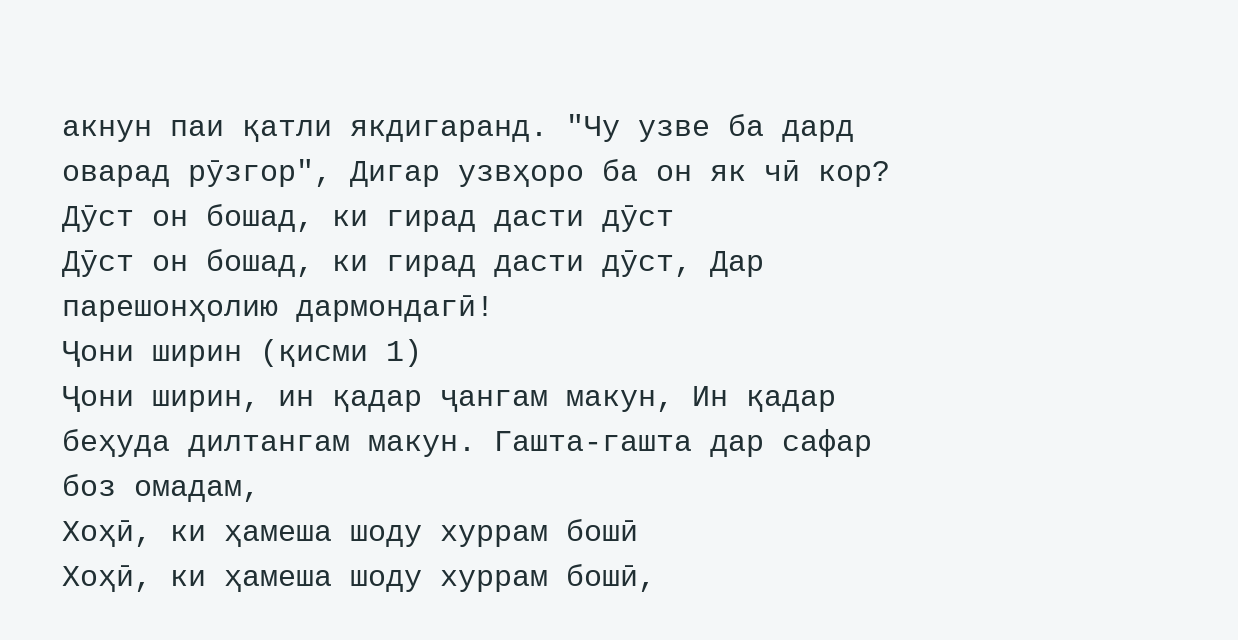акнун паи қатли якдигаранд. "Чу узве ба дард оварад рӯзгор", Дигар узвҳоро ба он як чӣ кор?
Дӯст он бошад, ки гирад дасти дӯст
Дӯст он бошад, ки гирад дасти дӯст, Дар парешонҳолию дармондагӣ!
Ҷони ширин (қисми 1)
Ҷони ширин, ин қадар ҷангам макун, Ин қадар беҳуда дилтангам макун. Гашта-гашта дар сафар боз омадам,
Хоҳӣ, ки ҳамеша шоду хуррам бошӣ
Хоҳӣ, ки ҳамеша шоду хуррам бошӣ,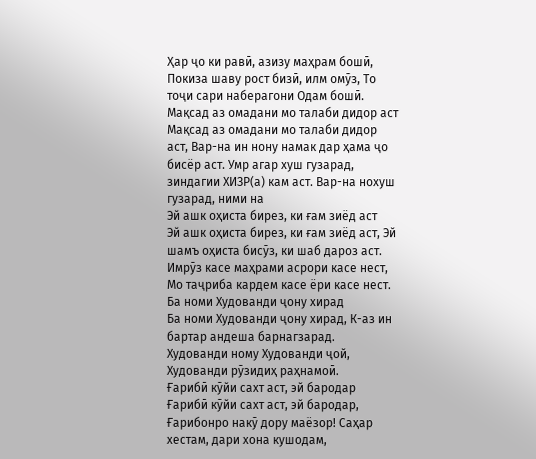Ҳар ҷо ки равӣ, азизу маҳрам бошӣ, Покиза шаву рост бизӣ, илм омӯз, То тоҷи сари наберагони Одам бошӣ.
Мақсад аз омадани мо талаби дидор аст
Мақсад аз омадани мо талаби дидор аст, Вар-на ин нону намак дар ҳама ҷо бисёр аст. Умр агар хуш гузарад, зиндагии ХИЗР(а) кам аст. Вар-на нохуш гузарад, ними на
Эй ашк оҳиста бирез, ки ғам зиёд аст
Эй ашк оҳиста бирез, ки ғам зиёд аст, Эй шамъ оҳиста бисӯз, ки шаб дароз аст. Имрӯз касе маҳрами асрори касе нест, Мо таҷриба кардем касе ёри касе нест.
Ба номи Худованди ҷону хирад
Ба номи Худованди ҷону хирад, К-аз ин бартар андеша барнагзарад. Худованди ному Худованди ҷой, Худованди рӯзидиҳ раҳнамоӣ.
Ғарибӣ кӯйи сахт аст, эй бародар
Ғарибӣ кӯйи сахт аст, эй бародар, Ғарибонро накӯ дору маёзор! Саҳар хестам, дари хона кушодам,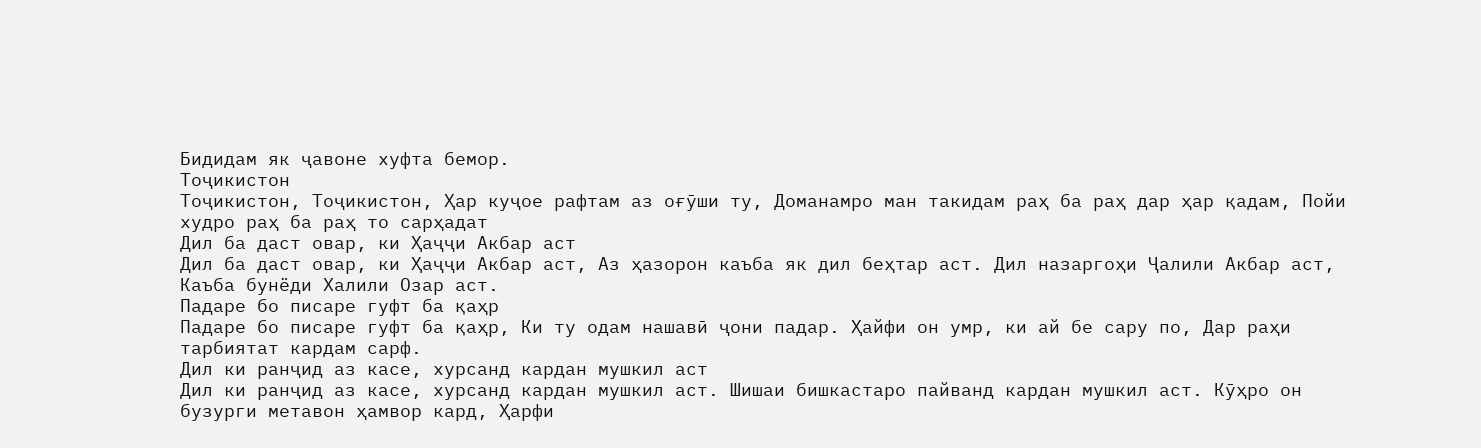Бидидам як ҷавоне хуфта бемор.
Тоҷикистон
Тоҷикистон, Тоҷикистон, Ҳар куҷое рафтам аз оғӯши ту, Доманамро ман такидам раҳ ба раҳ дар ҳар қадам, Пойи худро раҳ ба раҳ то сарҳадат
Дил ба даст овар, ки Ҳаҷҷи Акбар аст
Дил ба даст овар, ки Ҳаҷҷи Акбар аст, Аз ҳазорон каъба як дил беҳтар аст. Дил назаргоҳи Ҷалили Акбар аст, Каъба бунёди Халили Озар аст.
Падаре бо писаре гуфт ба қаҳр
Падаре бо писаре гуфт ба қаҳр, Ки ту одам нашавӣ ҷони падар. Ҳайфи он умр, ки ай бе сару по, Дар раҳи тарбиятат кардам сарф.
Дил ки ранҷид аз касе, хурсанд кардан мушкил аст
Дил ки ранҷид аз касе, хурсанд кардан мушкил аст. Шишаи бишкастаро пайванд кардан мушкил аст. Кӯҳро он бузурги метавон ҳамвор кард, Ҳарфи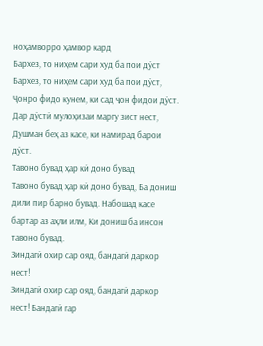ноҳамворро ҳамвор кард
Бархез, то ниҳем сари худ ба пои дӯст
Бархез, то ниҳем сари худ ба пои дӯст, Ҷонро фидо кунем, ки сад ҷон фидои дӯст. Дар дӯстӣ мулоҳизаи маргу зист нест, Душман беҳ аз касе, ки намирад барои дӯст.
Тавоно бувад ҳар кӣ доно бувад
Тавоно бувад ҳар кӣ доно бувад, Ба дониш дили пир барно бувад. Набошад касе бартар аз аҳли илм, Ки дониш ба инсон тавоно бувад.
Зиндагӣ охир сар ояд, бандагӣ даркор нест!
Зиндагӣ охир сар ояд, бандагӣ даркор нест! Бандагӣ гар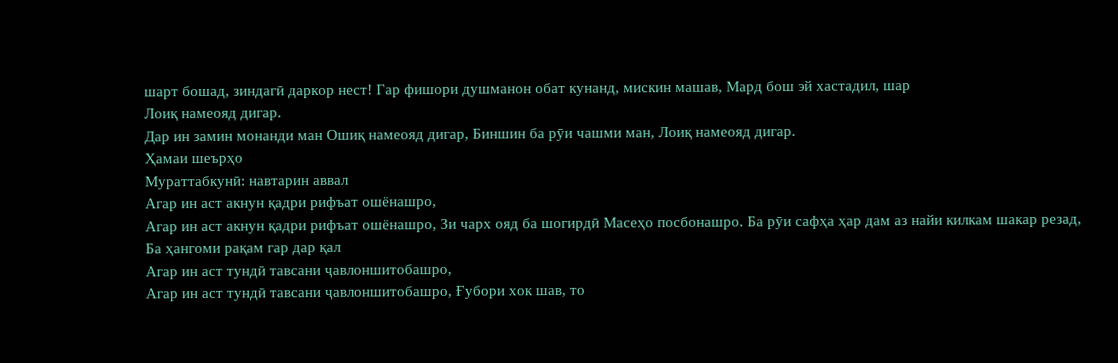шарт бошад, зиндагӣ даркор нест! Гар фишори душманон обат кунанд, мискин машав, Мард бош эй хастадил, шар
Лоиқ намеояд дигар.
Дар ин замин монанди ман Ошиқ намеояд дигар, Биншин ба рӯи чашми ман, Лоиқ намеояд дигар.
Ҳамаи шеърҳо
Мураттабкунӣ: навтарин аввал
Агар ин аст акнун қадри рифъат ошёнашро,
Агар ин аст акнун қадри рифъат ошёнашро, Зи чарх ояд ба шогирдӣ Масеҳо посбонашро. Ба рӯи сафҳа ҳар дам аз найи килкам шакар резад, Ба ҳангоми рақам гар дар қал
Агар ин аст тундӣ тавсани ҷавлоншитобашро,
Агар ин аст тундӣ тавсани ҷавлоншитобашро, Ғубори хок шав, то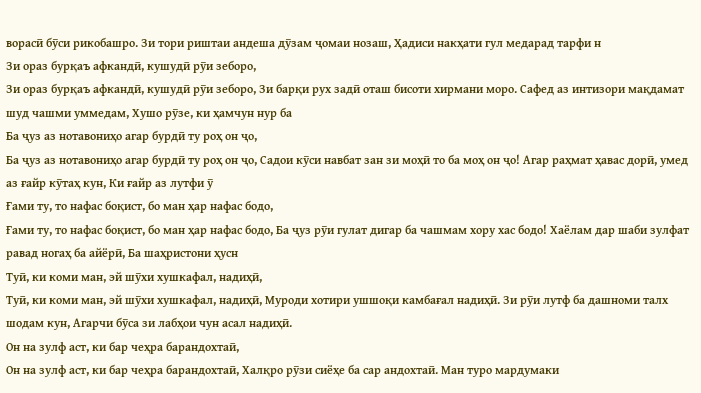ворасӣ бӯси рикобашро. Зи тори риштаи андеша дӯзам ҷомаи нозаш, Ҳадиси накҳати гул медарад тарфи н
Зи ораз бурқаъ афкандӣ, кушудӣ рӯи зеборо,
Зи ораз бурқаъ афкандӣ, кушудӣ рӯи зеборо, Зи барқи рух задӣ оташ бисоти хирмани моро. Сафед аз интизори мақдамат шуд чашми уммедам, Хушо рӯзе, ки ҳамчун нур ба
Ба ҷуз аз нотавониҳо агар бурдӣ ту роҳ он ҷо,
Ба ҷуз аз нотавониҳо агар бурдӣ ту роҳ он ҷо, Садои кӯси навбат зан зи моҳӣ то ба моҳ он ҷо! Агар раҳмат ҳавас дорӣ, умед аз ғайр кӯтаҳ кун, Ки ғайр аз лутфи ӯ
Ғами ту, то нафас боқист, бо ман ҳар нафас бодо,
Ғами ту, то нафас боқист, бо ман ҳар нафас бодо, Ба ҷуз рӯи гулат дигар ба чашмам хору хас бодо! Хаёлам дар шаби зулфат равад ногаҳ ба айёрӣ, Ба шаҳристони ҳусн
Туӣ, ки коми ман, эй шӯхи хушкафал, надиҳӣ,
Туӣ, ки коми ман, эй шӯхи хушкафал, надиҳӣ, Муроди хотири ушшоқи камбағал надиҳӣ. Зи рӯи лутф ба дашноми талх шодам кун, Агарчи бӯса зи лабҳои чун асал надиҳӣ.
Он на зулф аст, ки бар чеҳра барандохтаӣ,
Он на зулф аст, ки бар чеҳра барандохтаӣ, Халқро рӯзи сиёҳе ба сар андохтаӣ. Ман туро мардумаки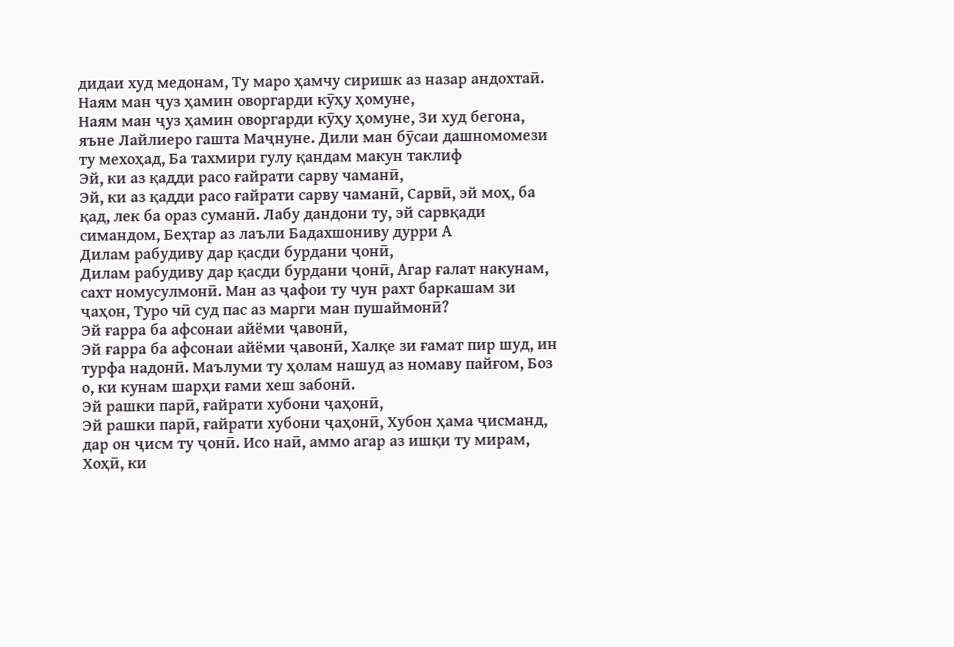дидаи худ медонам, Ту маро ҳамчу сиришк аз назар андохтаӣ.
Наям ман ҷуз ҳамин оворгарди кӯҳу ҳомуне,
Наям ман ҷуз ҳамин оворгарди кӯҳу ҳомуне, Зи худ бегона, яъне Лайлиеро гашта Маҷнуне. Дили ман бӯсаи дашномомези ту мехоҳад, Ба тахмири гулу қандам макун таклиф
Эй, ки аз қадди расо ғайрати сарву чаманӣ,
Эй, ки аз қадди расо ғайрати сарву чаманӣ, Сарвӣ, эй моҳ, ба қад, лек ба ораз суманӣ. Лабу дандони ту, эй сарвқади симандом, Беҳтар аз лаъли Бадахшониву дурри А
Дилам рабудиву дар қасди бурдани ҷонӣ,
Дилам рабудиву дар қасди бурдани ҷонӣ, Агар ғалат накунам, сахт номусулмонӣ. Ман аз ҷафои ту чун рахт баркашам зи ҷаҳон, Туро чӣ суд пас аз марги ман пушаймонӣ?
Эй ғарра ба афсонаи айёми ҷавонӣ,
Эй ғарра ба афсонаи айёми ҷавонӣ, Халқе зи ғамат пир шуд, ин турфа надонӣ. Маълуми ту ҳолам нашуд аз номаву пайғом, Боз о, ки кунам шарҳи ғами хеш забонӣ.
Эй рашки парӣ, ғайрати хубони ҷаҳонӣ,
Эй рашки парӣ, ғайрати хубони ҷаҳонӣ, Хубон ҳама ҷисманд, дар он ҷисм ту ҷонӣ. Исо наӣ, аммо агар аз ишқи ту мирам, Хоҳӣ, ки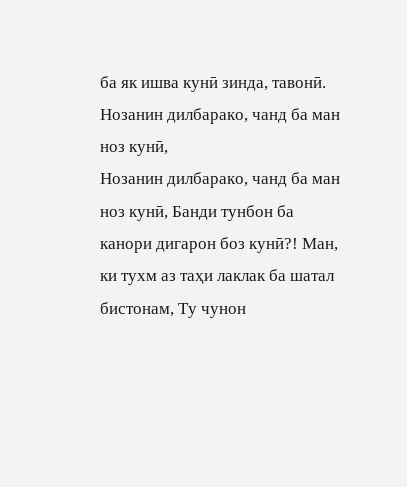ба як ишва кунӣ зинда, тавонӣ.
Нозанин дилбарако, чанд ба ман ноз кунӣ,
Нозанин дилбарако, чанд ба ман ноз кунӣ, Банди тунбон ба канори дигарон боз кунӣ?! Ман, ки тухм аз таҳи лаклак ба шатал бистонам, Ту чунон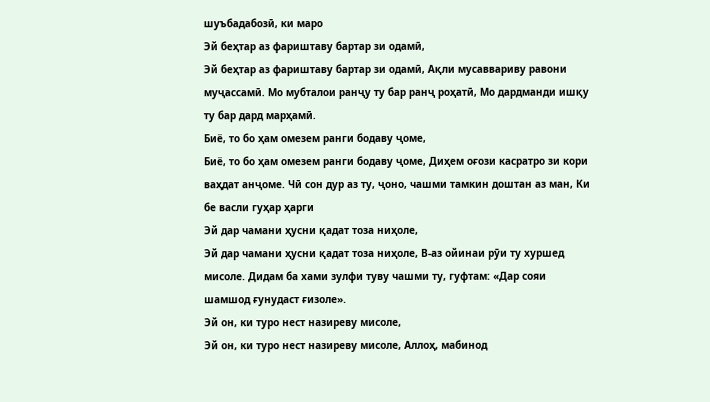шуъбадабозӣ, ки маро
Эй беҳтар аз фариштаву бартар зи одамӣ,
Эй беҳтар аз фариштаву бартар зи одамӣ, Ақли мусаввариву равони муҷассамӣ. Мо мубталои ранҷу ту бар ранҷ роҳатӣ, Мо дардманди ишқу ту бар дард марҳамӣ.
Биё, то бо ҳам омезем ранги бодаву ҷоме,
Биё, то бо ҳам омезем ранги бодаву ҷоме, Диҳем оғози касратро зи кори ваҳдат анҷоме. Чӣ сон дур аз ту, ҷоно, чашми тамкин доштан аз ман, Ки бе васли гуҳар ҳарги
Эй дар чамани ҳусни қадат тоза ниҳоле,
Эй дар чамани ҳусни қадат тоза ниҳоле, В-аз ойинаи рӯи ту хуршед мисоле. Дидам ба хами зулфи туву чашми ту, гуфтам: «Дар сояи шамшод ғунудаст ғизоле».
Эй он, ки туро нест назиреву мисоле,
Эй он, ки туро нест назиреву мисоле, Аллоҳ, мабинод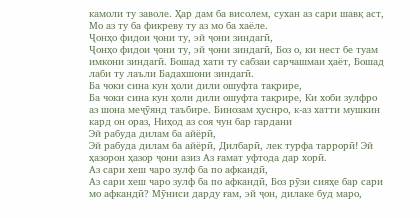камоли ту заволе. Ҳар дам ба висолем, сухан аз сари шавқ аст, Мо аз ту ба фикреву ту аз мо ба хаёле.
Ҷонҳо фидои ҷони ту, эй ҷони зиндагӣ,
Ҷонҳо фидои ҷони ту, эй ҷони зиндагӣ, Боз о, ки нест бе туам имкони зиндагӣ. Бошад хати ту сабзаи сарчашмаи ҳаёт, Бошад лаби ту лаъли Бадахшони зиндагӣ.
Ба чоки сина кун ҳоли дили ошуфта тақрире,
Ба чоки сина кун ҳоли дили ошуфта тақрире, Ки хоби зулфро аз шона меҷӯянд таъбире. Бинозам ҳуснро, к-аз хатти мушкин кард он ораз, Ниҳод аз соя чун бар гардани
Эй рабуда дилам ба айёрӣ,
Эй рабуда дилам ба айёрӣ, Дилбарӣ, лек турфа таррорӣ! Эй ҳазорон ҳазор ҷони азиз Аз ғамат уфтода дар хорӣ.
Аз сари хеш чаро зулф ба по афкандӣ,
Аз сари хеш чаро зулф ба по афкандӣ, Боз рӯзи сияҳе бар сари мо афкандӣ? Мӯниси дарду ғам, эй ҷон, дилаке буд маро,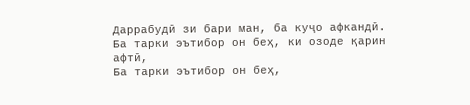Даррабудӣ зи бари ман, ба куҷо афкандӣ.
Ба тарки эътибор он беҳ, ки озоде қарин афтӣ,
Ба тарки эътибор он беҳ,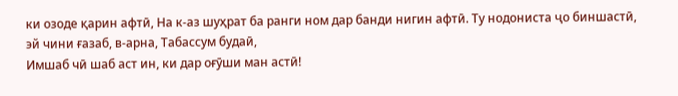ки озоде қарин афтӣ, На к-аз шуҳрат ба ранги ном дар банди нигин афтӣ. Ту нодониста ҷо биншастӣ, эй чини ғазаб, в-арна, Табассум будаӣ,
Имшаб чӣ шаб аст ин, ки дар оғӯши ман астӣ!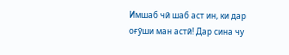Имшаб чӣ шаб аст ин, ки дар оғӯши ман астӣ! Дар сина чу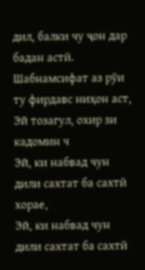дил, балки чу ҷон дар бадан астӣ. Шабнамсифат аз рӯи ту фирдавс ниҳон аст, Эй тозагул, охир зи кадомин ч
Эй, ки набвад чун дили сахтат ба сахтӣ хорае,
Эй, ки набвад чун дили сахтат ба сахтӣ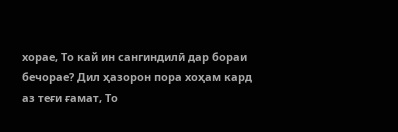хорае, То кай ин сангиндилӣ дар бораи бечорае? Дил ҳазорон пора хоҳам кард аз теғи ғамат, То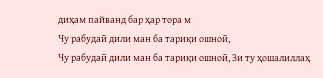диҳам пайванд бар ҳар тора м
Чу рабудаӣ дили ман ба тариқи ошноӣ,
Чу рабудаӣ дили ман ба тариқи ошноӣ, Зи ту ҳошалиллаҳ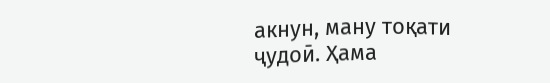акнун, ману тоқати ҷудоӣ. Ҳама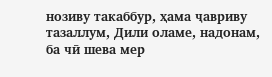нозиву такаббур, ҳама ҷавриву тазаллум, Дили оламе, надонам, ба чӣ шева мер